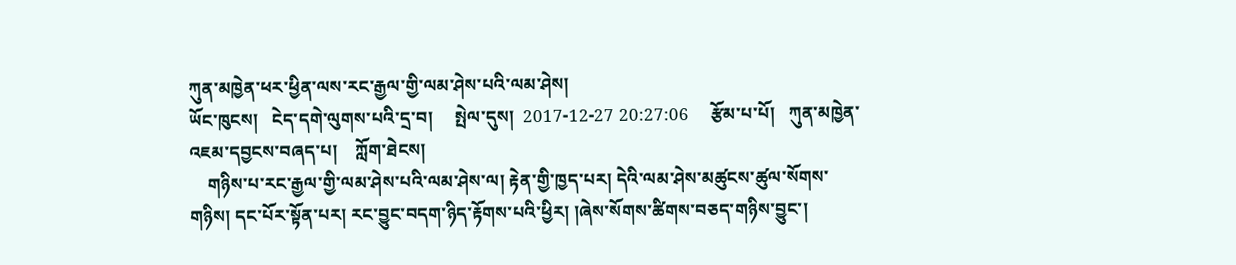ཀུན་མཁྱེན་ཕར་ཕྱིན་ལས་རང་རྒྱལ་གྱི་ལམ་ཤེས་པའི་ལམ་ཤེས།
ཡོང་ཁུངས།   ངེད་དགེ་ལུགས་པའི་དྲ་བ།     སྤེལ་དུས།  2017-12-27 20:27:06     རྩོམ་པ་པོ།   ཀུན་མཁྱེན་འཇམ་དབྱངས་བཞད་པ།    ཀློག་ཐེངས།
    གཉིས་པ་རང་རྒྱལ་གྱི་ལམ་ཤེས་པའི་ལམ་ཤེས་ལ། རྟེན་གྱི་ཁྱད་པར། དེའི་ལམ་ཤེས་མཚུངས་ཚུལ་སོགས་གཉིས། དང་པོར་སྟོན་པར། རང་བྱུང་བདག་ཉིད་རྟོགས་པའི་ཕྱིར། །ཞེས་སོགས་ཚིགས་བཅད་གཉིས་བྱུང་།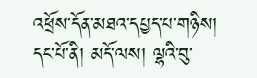འཕྲོས་དོན་མཐའ་དཔྱད་པ་གཉིས། དང་པོ་ནི། མདོ་ལས། ལྷའི་བུ་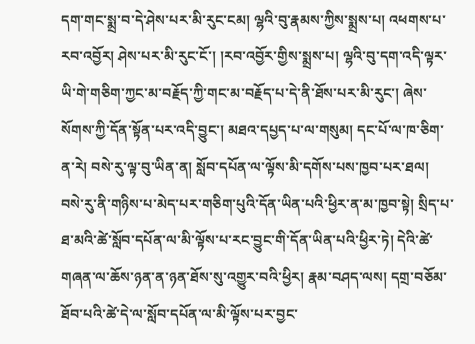དག་གང་སྨྲ་བ་དེ་ཤེས་པར་མི་རུང་ངམ། ལྷའི་བུ་རྣམས་ཀྱིས་སྨྲས་པ། འཕགས་པ་རབ་འབྱོར། ཤེས་པར་མི་རུང་ངོ་། །རབ་འབྱོར་གྱིས་སྨྲས་པ། ལྷའི་བུ་དག་འདི་ལྟར་ཡི་གེ་གཅིག་ཀྱང་མ་བརྗོད་ཀྱི་གང་མ་བརྗོད་པ་དེ་ནི་ཐོས་པར་མི་རུང་། ཞེས་སོགས་ཀྱི་དོན་སྟོན་པར་འདི་བྱུང་། མཐའ་དཔྱད་པ་ལ་གསུམ། དང་པོ་ལ་ཁ་ཅིག་ན་རེ། བསེ་རུ་ལྟ་བུ་ཡིན་ན། སློབ་དཔོན་ལ་ལྟོས་མི་དགོས་པས་ཁྱབ་པར་ཐལ། བསེ་རུ་ནི་གཉིས་པ་མེད་པར་གཅིག་པུའི་དོན་ཡིན་པའི་ཕྱིར་ན་མ་ཁྱབ་སྟེ། སྲིད་པ་ཐ་མའི་ཚེ་སློབ་དཔོན་ལ་མི་ལྟོས་པ་རང་བྱུང་གི་དོན་ཡིན་པའི་ཕྱིར་ཏེ། དེའི་ཚེ་གཞན་ལ་ཆོས་ཉན་ན་ཉན་ཐོས་སུ་འགྱུར་བའི་ཕྱིར། རྣམ་བཤད་ལས། དགྲ་བཅོམ་ཐོབ་པའི་ཚེ་དེ་ལ་སློབ་དཔོན་ལ་མི་ལྟོས་པར་བྱང་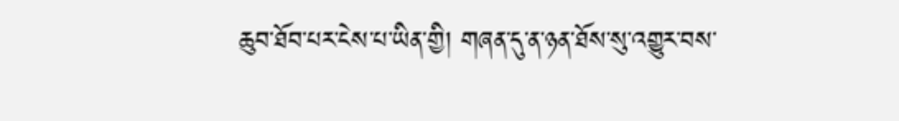ཆུབ་ཐོབ་པར་ངེས་པ་ཡིན་གྱི། གཞན་དུ་ན་ཉན་ཐོས་སུ་འགྱུར་བས་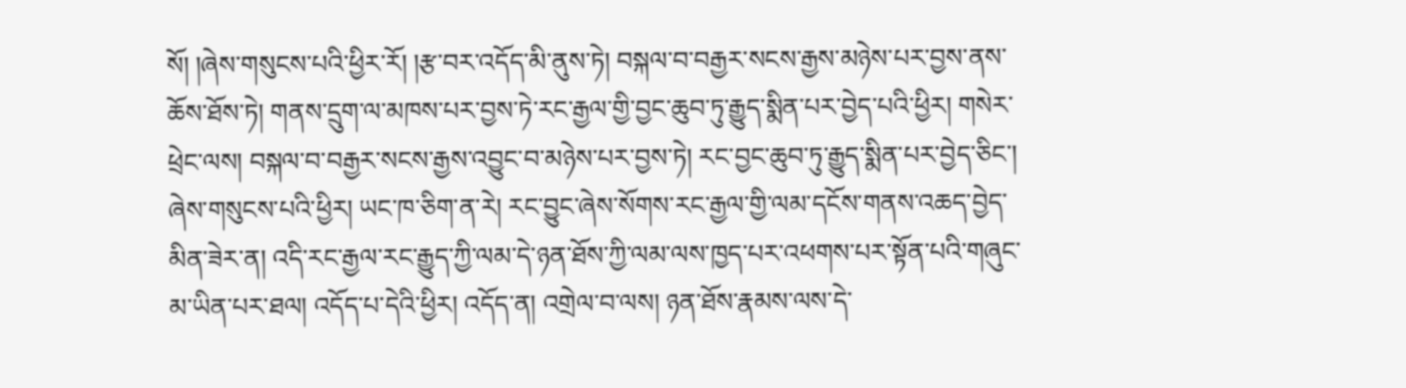སོ། །ཞེས་གསུངས་པའི་ཕྱིར་རོ། །རྩ་བར་འདོད་མི་ནུས་ཏེ། བསྐལ་བ་བརྒྱར་སངས་རྒྱས་མཉེས་པར་བྱས་ནས་ཆོས་ཐོས་ཏེ། གནས་དྲུག་ལ་མཁས་པར་བྱས་ཏེ་རང་རྒྱལ་གྱི་བྱང་ཆུབ་ཏུ་རྒྱུད་སྨིན་པར་བྱེད་པའི་ཕྱིར། གསེར་ཕྲེང་ལས། བསྐལ་བ་བརྒྱར་སངས་རྒྱས་འབྱུང་བ་མཉེས་པར་བྱས་ཏེ། རང་བྱང་ཆུབ་ཏུ་རྒྱུད་སྨིན་པར་བྱེད་ཅིང་། ཞེས་གསུངས་པའི་ཕྱིར། ཡང་ཁ་ཅིག་ན་རེ། རང་བྱུང་ཞེས་སོགས་རང་རྒྱལ་གྱི་ལམ་དངོས་གནས་འཆད་བྱེད་མིན་ཟེར་ན། འདི་རང་རྒྱལ་རང་རྒྱུད་ཀྱི་ལམ་དེ་ཉན་ཐོས་ཀྱི་ལམ་ལས་ཁྱད་པར་འཕགས་པར་སྟོན་པའི་གཞུང་མ་ཡིན་པར་ཐལ། འདོད་པ་དེའི་ཕྱིར། འདོད་ན། འགྲེལ་བ་ལས། ཉན་ཐོས་རྣམས་ལས་དེ་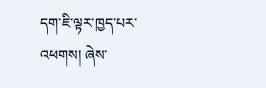དག་ཇི་ལྟར་ཁྱད་པར་འཕགས། ཞེས་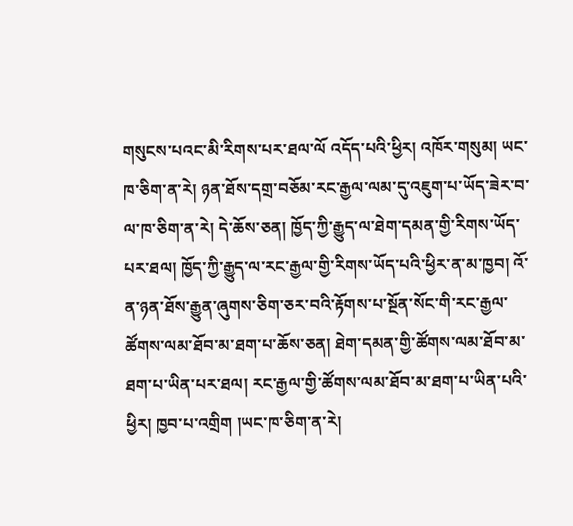གསུངས་པའང་མི་རིགས་པར་ཐལ་ལོ འདོད་པའི་ཕྱིར། འཁོར་གསུམ། ཡང་ཁ་ཅིག་ན་རེ། ཉན་ཐོས་དགྲ་བཅོམ་རང་རྒྱལ་ལམ་དུ་འཇུག་པ་ཡོད་ཟེར་བ་ལ་ཁ་ཅིག་ན་རེ། དེ་ཆོས་ཅན། ཁྱོད་ཀྱི་རྒྱུད་ལ་ཐེག་དམན་གྱི་རིགས་ཡོད་པར་ཐལ། ཁྱོད་ཀྱི་རྒྱུད་ལ་རང་རྒྱལ་གྱི་རིགས་ཡོད་པའི་ཕྱིར་ན་མ་ཁྱབ། འོ་ན་ཉན་ཐོས་རྒྱུན་ཞུགས་ཅིག་ཅར་བའི་རྟོགས་པ་སྔོན་སོང་གི་རང་རྒྱལ་ཚོགས་ལམ་ཐོབ་མ་ཐག་པ་ཆོས་ཅན། ཐེག་དམན་གྱི་ཚོགས་ལམ་ཐོབ་མ་ཐག་པ་ཡིན་པར་ཐལ། རང་རྒྱལ་གྱི་ཚོགས་ལམ་ཐོབ་མ་ཐག་པ་ཡིན་པའི་ཕྱིར། ཁྱབ་པ་འགྲིག །ཡང་ཁ་ཅིག་ན་རེ།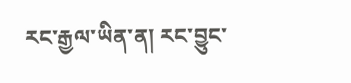རང་རྒྱལ་ཡིན་ན། རང་བྱུང་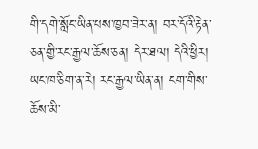གི་དགེ་སློང་ཡིན་པས་ཁྱབ་ཟེར་ན། བར་དོའི་རྟེན་ཅན་གྱི་རང་རྒྱལ་ཆོས་ཅན། དེར་ཐལ། དེའི་ཕྱིར། ཡང་ཁ་ཅིག་ན་རེ། རང་རྒྱལ་ཡིན་ན། ངག་གིས་ཆོས་མི་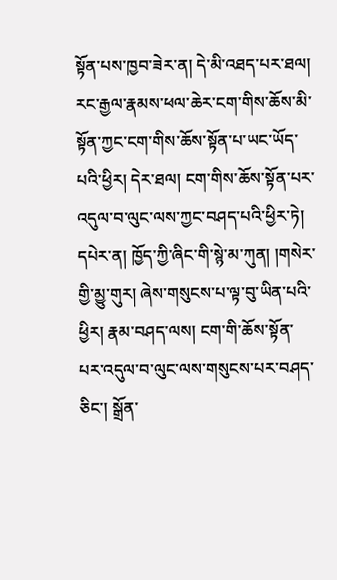སྟོན་པས་ཁྱབ་ཟེར་ན། དེ་མི་འཐད་པར་ཐལ། རང་རྒྱལ་རྣམས་ཕལ་ཆེར་ངག་གིས་ཆོས་མི་སྟོན་ཀྱང་ངག་གིས་ཆོས་སྟོན་པ་ཡང་ཡོད་པའི་ཕྱིར། དེར་ཐལ། ངག་གིས་ཆོས་སྟོན་པར་འདུལ་བ་ལུང་ལས་ཀྱང་བཤད་པའི་ཕྱིར་ཏེ། དཔེར་ན། ཁྱོད་ཀྱི་ཞིང་གི་སྙེ་མ་ཀུན། །གསེར་གྱི་མྱུ་གུར། ཞེས་གསུངས་པ་ལྟ་བུ་ཡིན་པའི་ཕྱིར། རྣམ་བཤད་ལས། ངག་གི་ཆོས་སྟོན་པར་འདུལ་བ་ལུང་ལས་གསུངས་པར་བཤད་ཅིང་། སྒྲོན་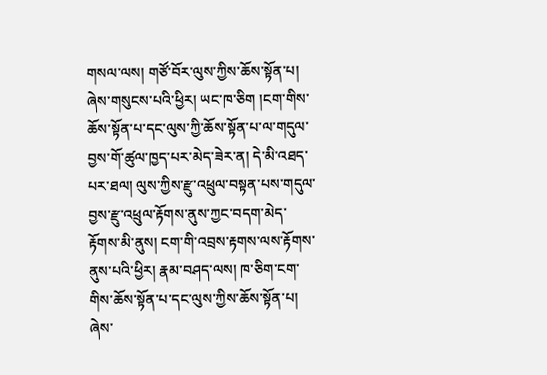གསལ་ལས། གཙོ་བོར་ལུས་ཀྱིས་ཆོས་སྟོན་པ། ཞེས་གསུངས་པའི་ཕྱིར། ཡང་ཁ་ཅིག །ངག་གིས་ཆོས་སྟོན་པ་དང་ལུས་ཀྱི་ཆོས་སྟོན་པ་ལ་གདུལ་བྱས་གོ་ཚུལ་ཁྱད་པར་མེད་ཟེར་ན། དེ་མི་འཐད་པར་ཐལ། ལུས་ཀྱིས་རྫུ་འཕྲུལ་བསྟན་པས་གདུལ་བྱས་རྫུ་འཕྲུལ་རྟོགས་ནུས་ཀྱང་བདག་མེད་རྟོགས་མི་ནུས། ངག་གི་འབྲས་རྟགས་ལས་རྟོགས་ནུས་པའི་ཕྱིར། རྣམ་བཤད་ལས། ཁ་ཅིག་ངག་གིས་ཆོས་སྟོན་པ་དང་ལུས་ཀྱིས་ཆོས་སྟོན་པ། ཞེས་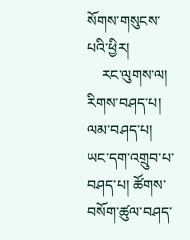སོགས་གསུངས་པའི་ཕྱིར།
    རང་ལུགས་ལ། རིགས་བཤད་པ། ལམ་བཤད་པ། ཡང་དག་འགྲུབ་པ་བཤད་པ། ཚོགས་བསོག་ཚུལ་བཤད་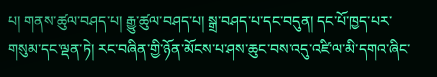པ། གནས་ཚུལ་བཤད་པ། རྒྱུ་ཚུལ་བཤད་པ། སྒྲ་བཤད་པ་དང་བདུན། དང་པོ་ཁྱད་པར་གསུམ་དང་ལྡན་ཏེ། རང་བཞིན་གྱི་ཉོན་མོངས་པ་ཤས་ཆུང་བས་འདུ་འཛི་ལ་མི་དགའ་ཞིང་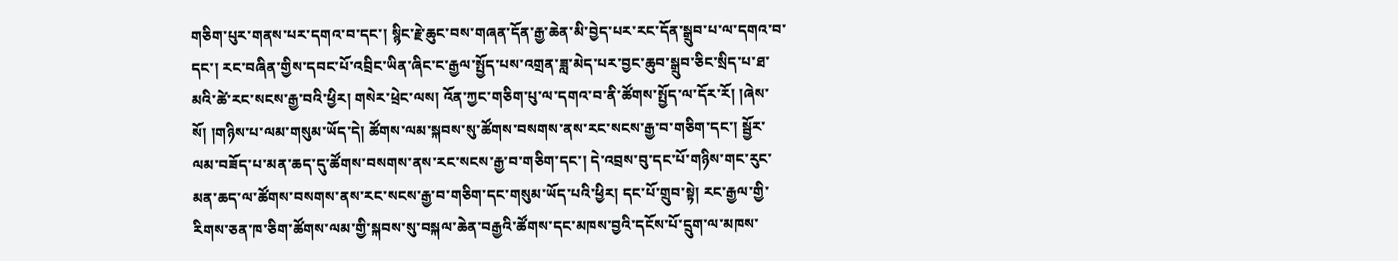གཅིག་པུར་གནས་པར་དགའ་བ་དང་། སྙིང་རྗེ་ཆུང་བས་གཞན་དོན་རྒྱ་ཆེན་མི་བྱེད་པར་རང་དོན་སྒྲུབ་པ་ལ་དགའ་བ་དང་། རང་བཞིན་གྱིས་དབང་པོ་འབྲིང་ཡིན་ཞིང་ང་རྒྱལ་སྤྱོད་པས་འགྲན་ཟླ་མེད་པར་བྱང་ཆུབ་སྒྲུབ་ཅིང་སྲིད་པ་ཐ་མའི་ཚེ་རང་སངས་རྒྱ་བའི་ཕྱིར། གསེར་ཕྲེང་ལས། འོན་ཀྱང་གཅིག་པུ་ལ་དགའ་བ་ནི་ཚོགས་སྤྱོད་ལ་དོར་རོ། །ཞེས་སོ། །གཉིས་པ་ལམ་གསུམ་ཡོད་དེ། ཚོགས་ལམ་སྐབས་སུ་ཚོགས་བསགས་ནས་རང་སངས་རྒྱ་བ་གཅིག་དང་། སྦྱོར་ལམ་བཟོད་པ་མན་ཆད་དུ་ཚོགས་བསགས་ནས་རང་སངས་རྒྱ་བ་གཅིག་དང་། དེ་འབྲས་བུ་དང་པོ་གཉིས་གང་རུང་མན་ཆད་ལ་ཚོགས་བསགས་ནས་རང་སངས་རྒྱ་བ་གཅིག་དང་གསུམ་ཡོད་པའི་ཕྱིར། དང་པོ་གྲུབ་སྟེ། རང་རྒྱལ་གྱི་རིགས་ཅན་ཁ་ཅིག་ཚོགས་ལམ་གྱི་སྐབས་སུ་བསྐལ་ཆེན་བརྒྱའི་ཚོགས་དང་མཁས་བྱའི་དངོས་པོ་དྲུག་ལ་མཁས་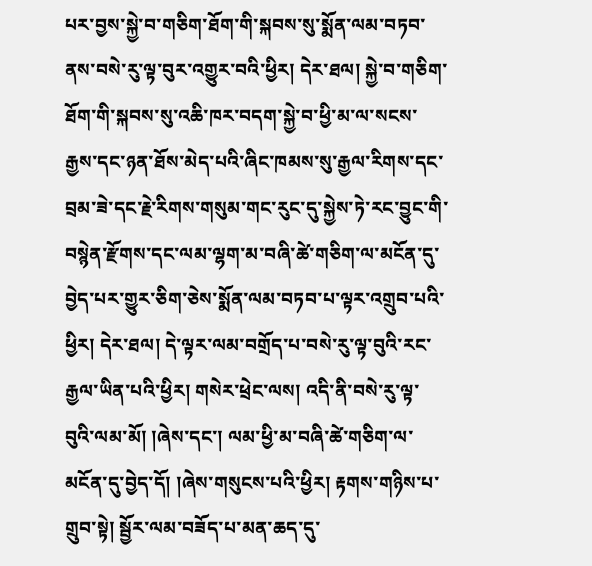པར་བྱས་སྐྱེ་བ་གཅིག་ཐོག་གི་སྐབས་སུ་སྨོན་ལམ་བཏབ་ནས་བསེ་རུ་ལྟ་བུར་འགྱུར་བའི་ཕྱིར། དེར་ཐལ། སྐྱེ་བ་གཅིག་ཐོག་གི་སྐབས་སུ་འཆི་ཁར་བདག་སྐྱེ་བ་ཕྱི་མ་ལ་སངས་རྒྱས་དང་ཉན་ཐོས་མེད་པའི་ཞིང་ཁམས་སུ་རྒྱལ་རིགས་དང་བྲམ་ཟེ་དང་རྗེ་རིགས་གསུམ་གང་རུང་དུ་སྐྱེས་ཏེ་རང་བྱུང་གི་བསྙེན་རྫོགས་དང་ལམ་ལྷག་མ་བཞི་ཚེ་གཅིག་ལ་མངོན་དུ་བྱེད་པར་གྱུར་ཅིག་ཅེས་སྨོན་ལམ་བཏབ་པ་ལྟར་འགྲུབ་པའི་ཕྱིར། དེར་ཐལ། དེ་ལྟར་ལམ་བགྲོད་པ་བསེ་རུ་ལྟ་བུའི་རང་རྒྱལ་ཡིན་པའི་ཕྱིར། གསེར་ཕྲེང་ལས། འདི་ནི་བསེ་རུ་ལྟ་བུའི་ལམ་མོ། །ཞེས་དང་། ལམ་ཕྱི་མ་བཞི་ཚེ་གཅིག་ལ་མངོན་དུ་བྱེད་དོ། །ཞེས་གསུངས་པའི་ཕྱིར། རྟགས་གཉིས་པ་གྲུབ་སྟེ། སྦྱོར་ལམ་བཟོད་པ་མན་ཆད་དུ་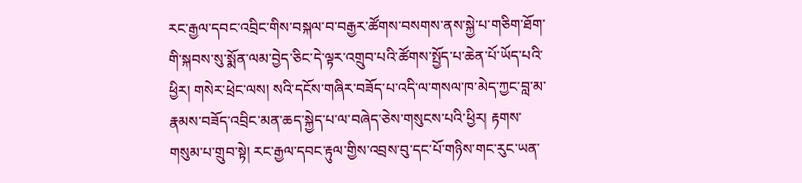རང་རྒྱལ་དབང་འབྲིང་གིས་བསྐལ་བ་བརྒྱར་ཚོགས་བསགས་ནས་སྐྱེ་པ་གཅིག་ཐོག་གི་སྐབས་སུ་སྨོན་ལམ་བྱེད་ཅིང་དེ་ལྟར་འགྲུབ་པའི་ཚོགས་སྤྱོད་པ་ཆེན་པོ་ཡོད་པའི་ཕྱིར། གསེར་ཕྲེང་ལས། སའི་དངོས་གཞིར་བཟོད་པ་འདི་ལ་གསལ་ཁ་མེད་ཀྱང་བླ་མ་རྣམས་བཟོད་འབྲིང་མན་ཆད་སྐྱེད་པ་ལ་བཞེད་ཅེས་གསུངས་པའི་ཕྱིར། རྟགས་གསུམ་པ་གྲུབ་སྟེ། རང་རྒྱལ་དབང་རྟུལ་གྱིས་འབྲས་བུ་དང་པོ་གཉིས་གང་རུང་ཡན་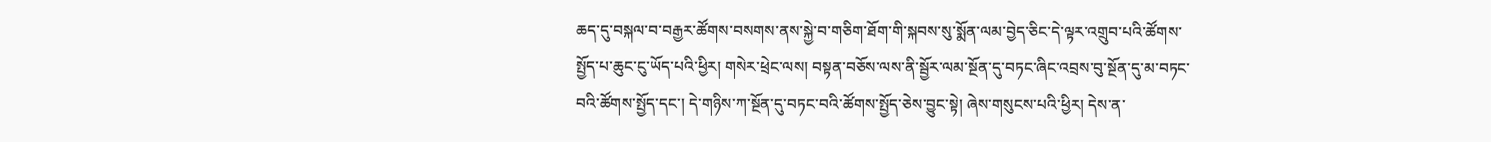ཆད་དུ་བསྐལ་བ་བརྒྱར་ཚོགས་བསགས་ནས་སྐྱེ་བ་གཅིག་ཐོག་གི་སྐབས་སུ་སྨོན་ལམ་བྱེད་ཅིང་དེ་ལྟར་འགྲུབ་པའི་ཚོགས་སྤྱོད་པ་ཆུང་ངུ་ཡོད་པའི་ཕྱིར། གསེར་ཕྲེང་ལས། བསྟན་བཅོས་ལས་ནི་སྦྱོར་ལམ་སྔོན་དུ་བཏང་ཞིང་འབྲས་བུ་སྔོན་དུ་མ་བཏང་བའི་ཚོགས་སྤྱོད་དང་། དེ་གཉིས་ཀ་སྔོན་དུ་བཏང་བའི་ཚོགས་སྤྱོད་ཅེས་བྱུང་སྟེ། ཞེས་གསུངས་པའི་ཕྱིར། དེས་ན་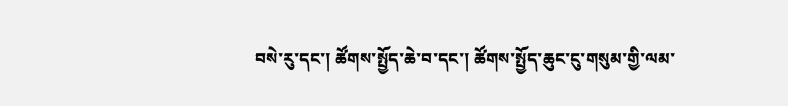བསེ་རུ་དང་། ཚོགས་སྤྱོད་ཆེ་བ་དང་། ཚོགས་སྤྱོད་ཆུང་ངུ་གསུམ་གྱི་ལམ་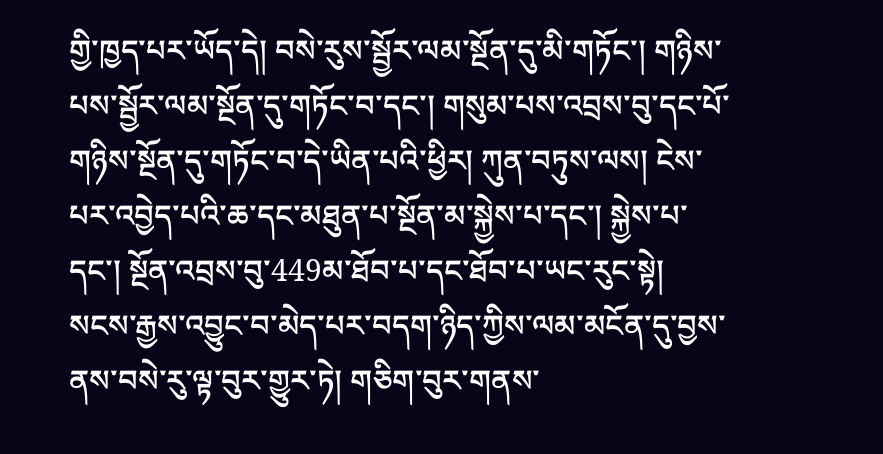གྱི་ཁྱད་པར་ཡོད་དེ། བསེ་རུས་སྦྱོར་ལམ་སྔོན་དུ་མི་གཏོང་། གཉིས་པས་སྦྱོར་ལམ་སྔོན་དུ་གཏོང་བ་དང་། གསུམ་པས་འབྲས་བུ་དང་པོ་གཉིས་སྔོན་དུ་གཏོང་བ་དེ་ཡིན་པའི་ཕྱིར། ཀུན་བཏུས་ལས། ངེས་པར་འབྱེད་པའི་ཆ་དང་མཐུན་པ་སྔོན་མ་སྐྱེས་པ་དང་། སྐྱེས་པ་དང་། སྔོན་འབྲས་བུ་449མ་ཐོབ་པ་དང་ཐོབ་པ་ཡང་རུང་སྟེ། སངས་རྒྱས་འབྱུང་བ་མེད་པར་བདག་ཉིད་ཀྱིས་ལམ་མངོན་དུ་བྱས་ནས་བསེ་རུ་ལྟ་བུར་གྱུར་ཏེ། གཅིག་བུར་གནས་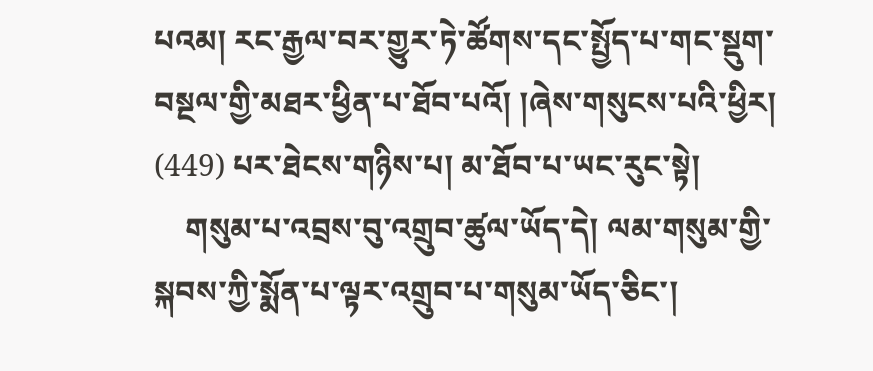པའམ། རང་རྒྱལ་བར་གྱུར་ཏེ་ཚོགས་དང་སྤྱོད་པ་གང་སྡུག་བསྔལ་གྱི་མཐར་ཕྱིན་པ་ཐོབ་པའོ། །ཞེས་གསུངས་པའི་ཕྱིར།
(449) པར་ཐེངས་གཉིས་པ། མ་ཐོབ་པ་ཡང་རུང་སྟེ།
    གསུམ་པ་འབྲས་བུ་འགྲུབ་ཚུལ་ཡོད་དེ། ལམ་གསུམ་གྱི་སྐབས་ཀྱི་སྨོན་པ་ལྟར་འགྲུབ་པ་གསུམ་ཡོད་ཅིང་།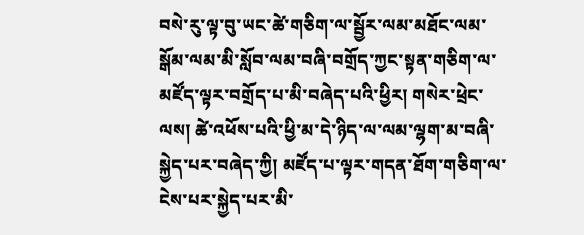བསེ་རུ་ལྟ་བུ་ཡང་ཚེ་གཅིག་ལ་སྦྱོར་ལམ་མཐོང་ལམ་སྒོམ་ལམ་མི་སློབ་ལམ་བཞི་བགྲོད་ཀྱང་སྟན་གཅིག་ལ་མཛོད་ལྟར་བགྲོད་པ་མི་བཞེད་པའི་ཕྱིར། གསེར་ཕྲེང་ལས། ཚེ་འཕོས་པའི་ཕྱི་མ་དེ་ཉིད་ལ་ལམ་ལྷག་མ་བཞི་སྐྱེད་པར་བཞེད་ཀྱི། མཛོད་པ་ལྟར་གདན་ཐོག་གཅིག་ལ་ངེས་པར་སྐྱེད་པར་མི་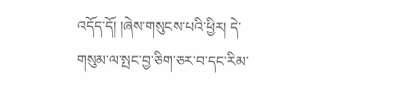འདོད་དོ། །ཞེས་གསུངས་པའི་ཕྱིར། དེ་གསུམ་ལ་སྤང་བྱ་ཅིག་ཅར་བ་དང་རིམ་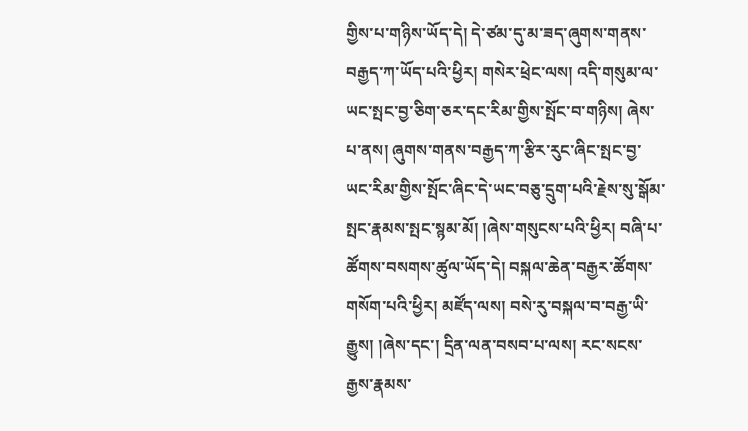གྱིས་པ་གཉིས་ཡོད་དེ། དེ་ཙམ་དུ་མ་ཟད་ཞུགས་གནས་བརྒྱད་ཀ་ཡོད་པའི་ཕྱིར། གསེར་ཕྲེང་ལས། འདི་གསུམ་ལ་ཡང་སྤང་བྱ་ཅིག་ཅར་དང་རིམ་གྱིས་སྤོང་བ་གཉིས། ཞེས་པ་ནས། ཞུགས་གནས་བརྒྱད་ཀ་རྩིར་རུང་ཞིང་སྤང་བྱ་ཡང་རིམ་གྱིས་སྤོང་ཞིང་དེ་ཡང་བཅུ་དྲུག་པའི་རྗེས་སུ་སྒོམ་སྤང་རྣམས་སྤང་སྙམ་མོ། །ཞེས་གསུངས་པའི་ཕྱིར། བཞི་པ་ཚོགས་བསགས་ཚུལ་ཡོད་དེ། བསྐལ་ཆེན་བརྒྱར་ཚོགས་གསོག་པའི་ཕྱིར། མཛོད་ལས། བསེ་རུ་བསྐལ་བ་བརྒྱ་ཡི་རྒྱུས། །ཞེས་དང་། དྲིན་ལན་བསབ་པ་ལས། རང་སངས་རྒྱས་རྣམས་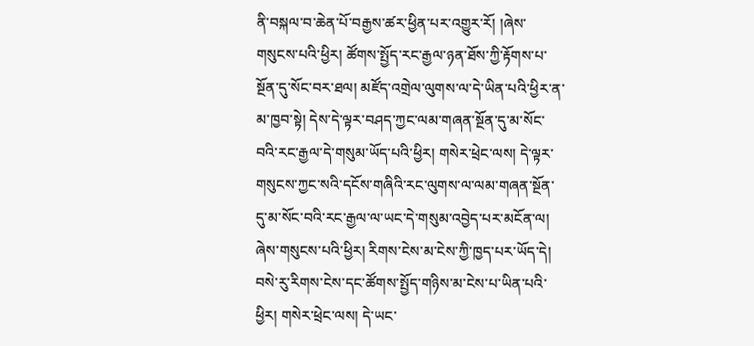ནི་བསྐལ་བ་ཆེན་པོ་བརྒྱས་ཚར་ཕྱིན་པར་འགྱུར་རོ། །ཞེས་གསུངས་པའི་ཕྱིར། ཚོགས་སྤྱོད་རང་རྒྱལ་ཉན་ཐོས་ཀྱི་རྟོགས་པ་སྔོན་དུ་སོང་བར་ཐལ། མཛོད་འགྲེལ་ལུགས་ལ་དེ་ཡིན་པའི་ཕྱིར་ན་མ་ཁྱབ་སྟེ། དེས་དེ་ལྟར་བཤད་ཀྱང་ལམ་གཞན་སྔོན་དུ་མ་སོང་བའི་རང་རྒྱལ་དེ་གསུམ་ཡོད་པའི་ཕྱིར། གསེར་ཕྲེང་ལས། དེ་ལྟར་གསུངས་ཀྱང་སའི་དངོས་གཞིའི་རང་ལུགས་ལ་ལམ་གཞན་སྔོན་དུ་མ་སོང་བའི་རང་རྒྱལ་ལ་ཡང་དེ་གསུམ་འབྱེད་པར་མངོན་ལ། ཞེས་གསུངས་པའི་ཕྱིར། རིགས་ངེས་མ་ངེས་ཀྱི་ཁྱད་པར་ཡོད་དེ། བསེ་རུ་རིགས་ངེས་དང་ཚོགས་སྤྱོད་གཉིས་མ་ངེས་པ་ཡིན་པའི་ཕྱིར། གསེར་ཕྲེང་ལས། དེ་ཡང་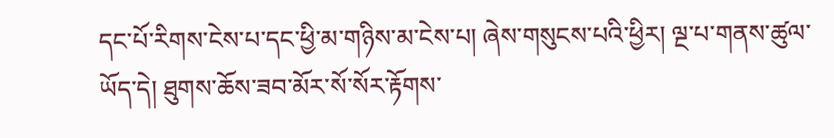དང་པོ་རིགས་ངེས་པ་དང་ཕྱི་མ་གཉིས་མ་ངེས་པ། ཞེས་གསུངས་པའི་ཕྱིར། ལྔ་པ་གནས་ཚུལ་ཡོད་དེ། ཐུགས་ཆོས་ཟབ་མོར་སོ་སོར་རྟོགས་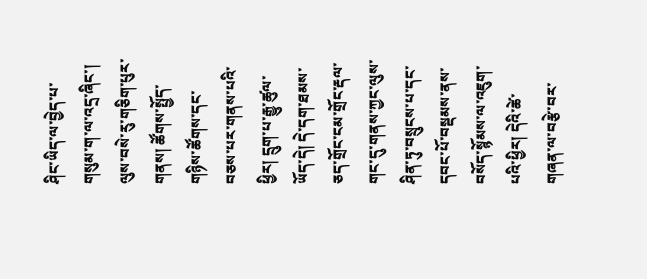ཤིང་ཡིད་ལ་བྱེད་པ་གསུམ་ག་ལ་འདྲ་ཞིང་། ལུས་བསེ་རུ་གཅིག་པུར་གནས། ཚོགས་སྤྱོད་གཉིས་ཚོགས་དང་བཅས་པར་གནས་པའི་ཕྱིར། དྲུག་པ་རྒྱུ་ཚུལ་ཡོད་དེ། དེ་དག་ཐམས་ཅད་གྲོང་ངམ་གྲོང་རྡལ་གང་དུ་གནས་ཀྱང་ལུས་ཤིན་ཏུ་བསྲུངས་པ་དང་དབང་པོ་བསྡམས་ནས་བསོད་སྙོམས་ལ་འཇུག་པའི་ཕྱིར། དེའི་ཚེ་གཞན་ལ་བརྩེ་བར་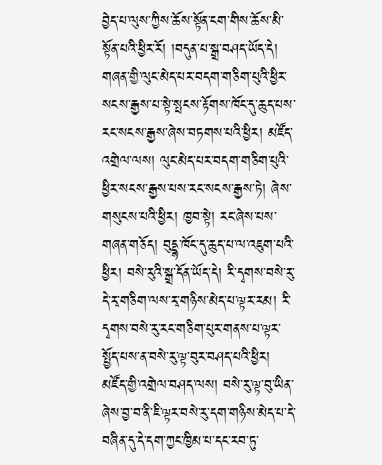བྱེད་པ་ལུས་ཀྱིས་ཆོས་སྟོན་ངག་གིས་ཆོས་མི་སྟོན་པའི་ཕྱིར་རོ། །བདུན་པ་སྒྲ་བཤད་ཡོད་དེ། གཞན་གྱི་ལུང་མེད་པར་བདག་གཅིག་པུའི་ཕྱིར་སངས་རྒྱས་པ་སྟེ་སྤངས་རྟོགས་ཁོང་དུ་ཆུད་པས་རང་སངས་རྒྱས་ཞེས་བཏགས་པའི་ཕྱིར། མཛོད་འགྲེལ་ལས། ལུང་མེད་པར་བདག་གཅིག་པུའི་ཕྱིར་སངས་རྒྱས་པས་རང་སངས་རྒྱས་ཏེ། ཞེས་གསུངས་པའི་ཕྱིར། ཁྱབ་སྟེ། རང་ཞེས་པས་གཞན་གཅོད། བུདྡྷ་ཁོང་དུ་ཆུད་པ་ལ་འཇུག་པའི་ཕྱིར། བསེ་རུའི་སྒྲ་དོན་ཡོད་དེ། རི་དྭགས་བསེ་རུ་དེ་རྭ་གཅིག་ལས་རྭ་གཉིས་མེད་པ་ལྟར་རམ། རི་དྭགས་བསེ་རུ་རང་གཅིག་པུར་གནས་པ་ལྟར་སྤྱོད་པས་ན་བསེ་རུ་ལྟ་བུར་བཤད་པའི་ཕྱིར། མཛོད་གྱི་འགྲེལ་བཤད་ལས། བསེ་རུ་ལྟ་བུ་ཡིན་ཞེས་བྱ་བ་ནི་ཇི་ལྟར་བསེ་རུ་དག་གཉིས་མེད་པ་དེ་བཞིན་དུ་དེ་དག་ཀྱང་ཁྱིམ་པ་དང་རབ་ཏུ་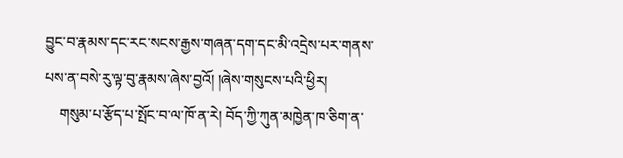བྱུང་བ་རྣམས་དང་རང་སངས་རྒྱས་གཞན་དག་དང་མི་འདྲེས་པར་གནས་པས་ན་བསེ་རུ་ལྟ་བུ་རྣམས་ཞེས་བྱའོ། །ཞེས་གསུངས་པའི་ཕྱིར།
    གསུམ་པ་རྩོད་པ་སྤོང་བ་ལ་ཁོ་ན་རེ། བོད་ཀྱི་ཀུན་མཁྱེན་ཁ་ཅིག་ན་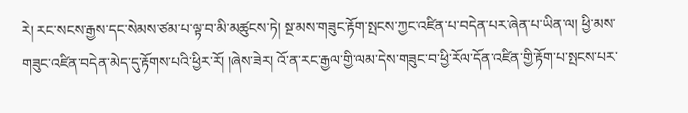རེ། རང་སངས་རྒྱས་དང་སེམས་ཙམ་པ་ལྟ་བ་མི་མཚུངས་ཏེ། སྔ་མས་གཟུང་རྟོག་སྤངས་ཀྱང་འཛིན་པ་བདེན་པར་ཞེན་པ་ཡིན་ལ། ཕྱི་མས་གཟུང་འཛིན་བདེན་མེད་དུ་རྟོགས་པའི་ཕྱིར་རོ། །ཞེས་ཟེར། འོ་ན་རང་རྒྱལ་གྱི་ལམ་དེས་གཟུང་བ་ཕྱི་རོལ་དོན་འཛིན་གྱི་རྟོག་པ་སྤངས་པར་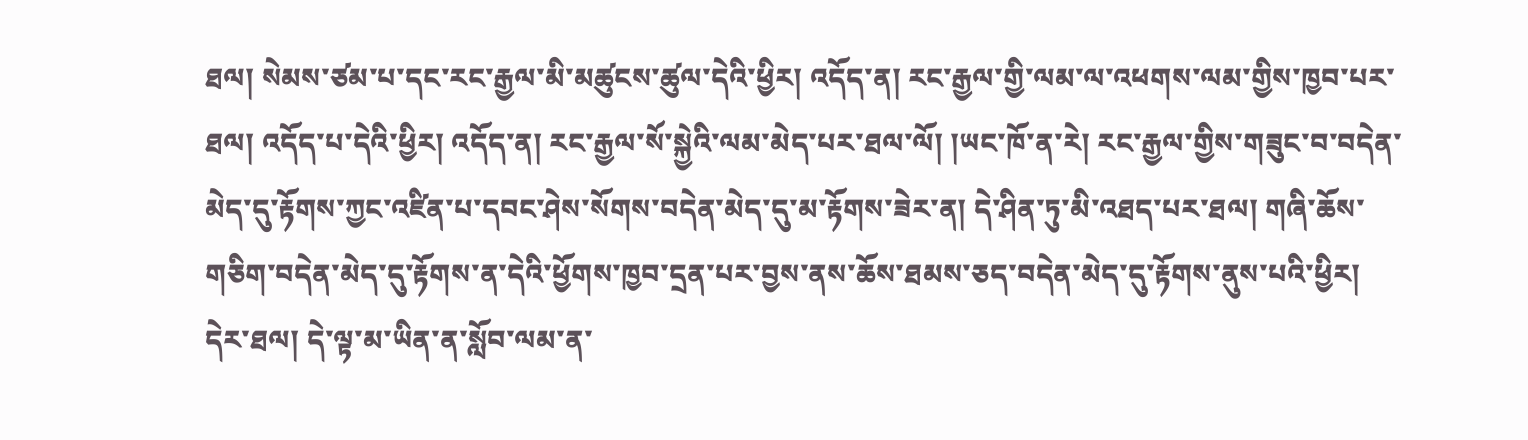ཐལ། སེམས་ཙམ་པ་དང་རང་རྒྱལ་མི་མཚུངས་ཚུལ་དེའི་ཕྱིར། འདོད་ན། རང་རྒྱལ་གྱི་ལམ་ལ་འཕགས་ལམ་གྱིས་ཁྱབ་པར་ཐལ། འདོད་པ་དེའི་ཕྱིར། འདོད་ན། རང་རྒྱལ་སོ་སྐྱེའི་ལམ་མེད་པར་ཐལ་ལོ། །ཡང་ཁོ་ན་རེ། རང་རྒྱལ་གྱིས་གཟུང་བ་བདེན་མེད་དུ་རྟོགས་ཀྱང་འཛིན་པ་དབང་ཤེས་སོགས་བདེན་མེད་དུ་མ་རྟོགས་ཟེར་ན། དེ་ཤིན་ཏུ་མི་འཐད་པར་ཐལ། གཞི་ཆོས་གཅིག་བདེན་མེད་དུ་རྟོགས་ན་དེའི་ཕྱོགས་ཁྱབ་དྲན་པར་བྱས་ནས་ཆོས་ཐམས་ཅད་བདེན་མེད་དུ་རྟོགས་ནུས་པའི་ཕྱིར། དེར་ཐལ། དེ་ལྟ་མ་ཡིན་ན་སློབ་ལམ་ན་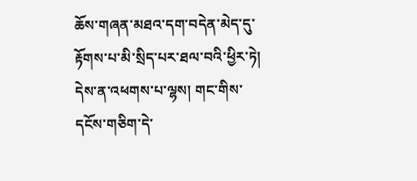ཆོས་གཞན་མཐའ་དག་བདེན་མེད་དུ་རྟོགས་པ་མི་སྲིད་པར་ཐལ་བའི་ཕྱིར་ཏེ། དེས་ན་འཕགས་པ་ལྷས། གང་གིས་དངོས་གཅིག་དེ་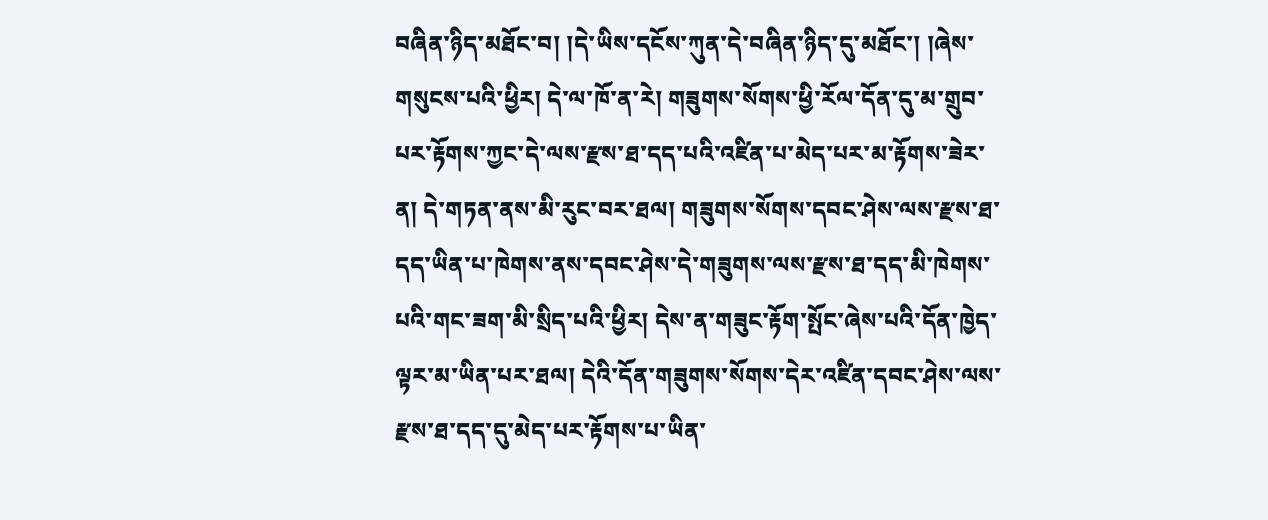བཞིན་ཉིད་མཐོང་བ། །དེ་ཡིས་དངོས་ཀུན་དེ་བཞིན་ཉིད་དུ་མཐོང་། །ཞེས་གསུངས་པའི་ཕྱིར། དེ་ལ་ཁོ་ན་རེ། གཟུགས་སོགས་ཕྱི་རོལ་དོན་དུ་མ་གྲུབ་པར་རྟོགས་ཀྱང་དེ་ལས་རྫས་ཐ་དད་པའི་འཛིན་པ་མེད་པར་མ་རྟོགས་ཟེར་ན། དེ་གཏན་ནས་མི་རུང་བར་ཐལ། གཟུགས་སོགས་དབང་ཤེས་ལས་རྫས་ཐ་དད་ཡིན་པ་ཁེགས་ནས་དབང་ཤེས་དེ་གཟུགས་ལས་རྫས་ཐ་དད་མི་ཁེགས་པའི་གང་ཟག་མི་སྲིད་པའི་ཕྱིར། དེས་ན་གཟུང་རྟོག་སྤོང་ཞེས་པའི་དོན་ཁྱེད་ལྟར་མ་ཡིན་པར་ཐལ། དེའི་དོན་གཟུགས་སོགས་དེར་འཛིན་དབང་ཤེས་ལས་རྫས་ཐ་དད་དུ་མེད་པར་རྟོགས་པ་ཡིན་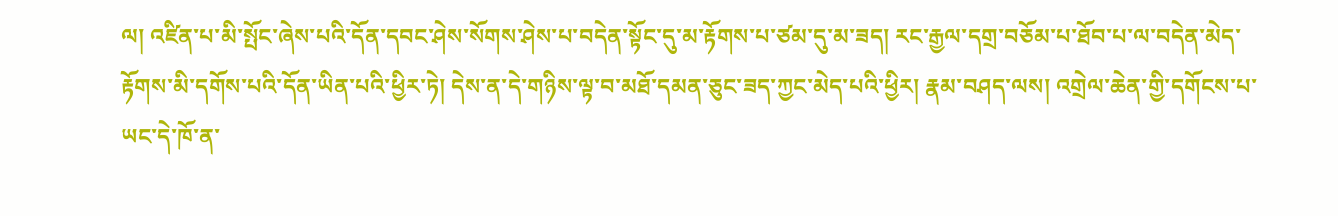ལ། འཛིན་པ་མི་སྤོང་ཞེས་པའི་དོན་དབང་ཤེས་སོགས་ཤེས་པ་བདེན་སྟོང་དུ་མ་རྟོགས་པ་ཙམ་དུ་མ་ཟད། རང་རྒྱལ་དགྲ་བཅོམ་པ་ཐོབ་པ་ལ་བདེན་མེད་རྟོགས་མི་དགོས་པའི་དོན་ཡིན་པའི་ཕྱིར་ཏེ། དེས་ན་དེ་གཉིས་ལྟ་བ་མཐོ་དམན་ཅུང་ཟད་ཀྱང་མེད་པའི་ཕྱིར། རྣམ་བཤད་ལས། འགྲེལ་ཆེན་གྱི་དགོངས་པ་ཡང་དེ་ཁོ་ན་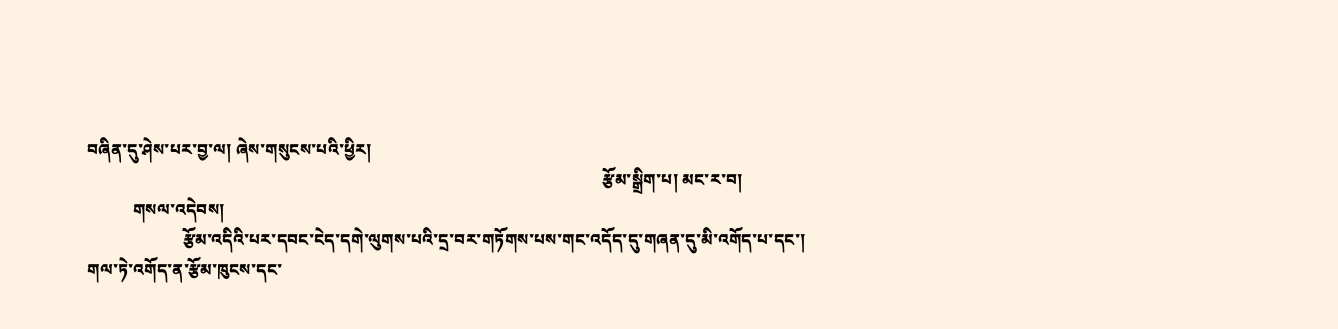བཞིན་དུ་ཤེས་པར་བྱ་ལ། ཞེས་གསུངས་པའི་ཕྱིར།
                                                                                                                            རྩོམ་སྒྲིག་པ། མང་ར་བ།
           གསལ་འདེབས།
                       རྩོམ་འདིའི་པར་དབང་ངེད་དགེ་ལུགས་པའི་དྲ་བར་གཏོགས་པས་གང་འདོད་དུ་གཞན་དུ་མི་འགོད་པ་དང་། གལ་ཏེ་འགོད་ན་རྩོམ་ཁུངས་དང་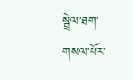སྦྲེལ་ཐག་གསལ་པོར་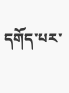དགོད་པར་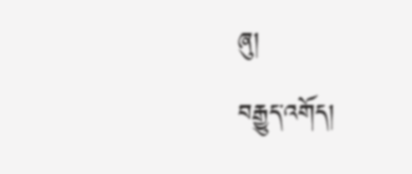ཞུ།
བརྒྱུད་འགོད།